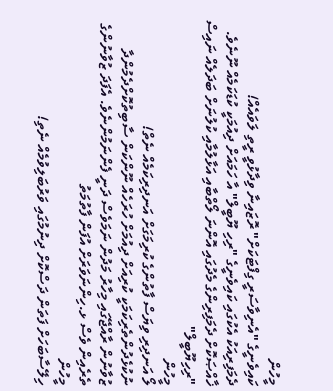މީހުން
ކައިވެނީގެ "އެނިވާސަރީ ގިފްޓަކަށް" ރޮޒައިނާ ވިދާޅުވީ ރީތި ލަވައެއް!
ދެމަފިރިއަކު އެކުގައި ކައިވެނީގެ "ރިހި ޔޫބީލް" އާ ހަމައަށް ދިއުމަކީ ކުޑަކަމެއް ނޫނެވެ. ޚާއްޞަކޮށް ދެމަފިރިންގެ މެދުގައި އޮންނަ ލޯތްބާއި އަޅާލުމާއި ކުލުނަށް ބަދަލެއް ނައިސް "ރިހިޔޫބީލް"
މީހުން
ލޯ އަނދިރި ވިޔަސް ފާތުންގެ ކުރިމަގަށް އަނދިރިކަމެއް ނެތް!
ނުކުޅެދުންތެރިކަމަކީ ކުރިއަށް ދިއުމަށް ހުރަހެއް ނޫންކަން ސާބިތުކޮށްދެމުންދާ ޒުވާނުން ރާއްޖޭގައި މިހާރު މަދުން ނަމަވެސް ދަނީ ފެންނަމުންނެވެ. އެފަދަ ޒުވާނުންގެ ތެރެއިން ވެސް ޅ.ހިންނަވަރަށް އުފަން ފާތުމަތު
މީހުން
ހިލޭސާބަހަށް ފަތަން ދަސްކޮށް ދިނުމުގައި ވަރުބަލިވުމެއް ނެތި!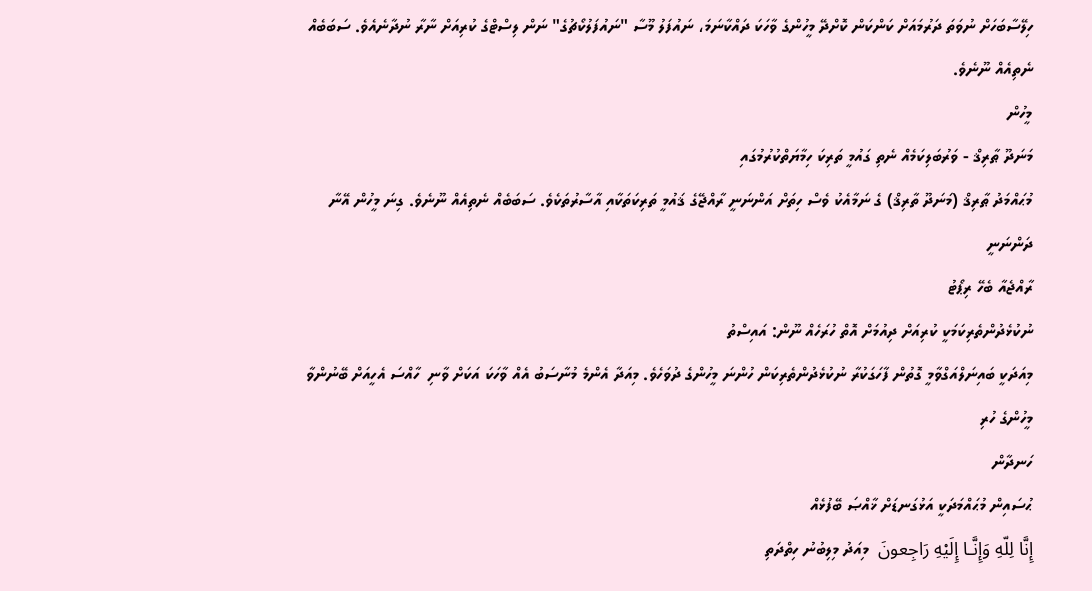ހިލޭސާބަހަށް ނުވަތަ ދަރުމައަށް ކަންކަން ކޮށްދޭ މީހުންގެ ވާހަކަ ދައްކާނަމަ، ނައުފަލު މޫސާ "ނައުފަލުކޯޗުގެ" ނަން ލިސްޓްގެ ކުރިއަށް ނާރާ ނުދާނެއެވެ. ސަބަބެއް ނެތިއެއް ނޫނެވެ.
މީހުން
މަނަދޫ ޠާރިޤް - ވަރުބަލިކަމެއް ނެތި ގައުމީ ތަރިކަ ހިމާޔަތްކުރުމުގައި
މުޙައްމަދު ޠާރިޤް (މަނަދޫ ތާރިޤް) ގެ ނަމާއެކު ވެސް ހިތަށް އަންނަނީ ރާއްޖޭގެ ޤައުމީ ތަރިކަތަކާއި އާސާރުތަކެވެ. ސަބަބެއް ނެތިއެއް ނޫނެވެ. ގިނަ މީހުން އޭނާ ދަންނަނީ
ރާއްޖެއާ ބެހޭ ރިޕޯޓު
ނުކުޅެދުންތެރިކަމަކީ ކުރިއަށް ދިއުމަށް އޮތް ހުރަހެއް ނޫން: އައިސްތު
މިއަދަކީ ބައިނަލްއަގްވާމީ ގޮތުން ފާހަގަކުރާ ނުކުޅެދުންތެރިކަން ހުންނަ މީހުންގެ ދުވަހެވެ. މިއަދާ އެންމެ މުނާސަބު އެއް ވާހަކަ އަކަށް ވާނި  ހާއްސަ އެހީއަށް ބޭނުންވާ މީހުންގެ ހުރި
ހަނދާން
ޙުސައިން މުޙައްމަދަކީ އަޅުގަނޑަށް ޚާއްޞަ ބޭފުޅެއް
إِنَّا لِلّهِ وَإِنَّـا إِلَيْهِ رَاجِعونَ  މިއަދު މިލިބުނު ހިތްދަތި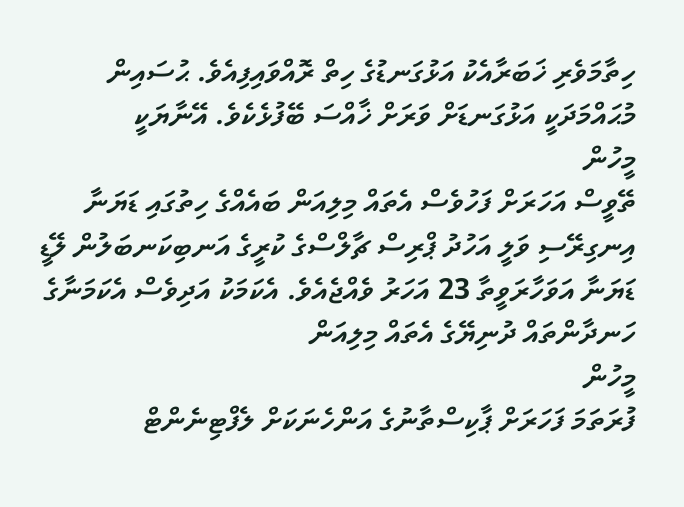ހިތާމަވެރި ޚަބަރާއެކު އަޅުގަނޑުގެ ހިތް ރޮއްވައިފިއެވެ. ޙުސައިން މުޙައްމަދަކީ އަޅުގަނޑަށް ވަރަށް ޚާއްސަ ބޭފުޅެކެވެ. އޭނާޔަކީ
މީހުން
ތޭވީސް އަހަރަށް ފަހުވެސް އެތައް މިލިއަން ބައެއްގެ ހިތުގައި ޑަޔަނާ
އިނގިރޭސި ވަލީ އަހުދު ޕްރިސް ޗާލްސްގެ ކުރީގެ އަނބިކަނބަލުން ލޭޑީ ޑަޔަނާ އަވަހާރަވީތާ 23 އަހަރު ވެއްޖެއެވެ. އެކަމަކު އަދިވެސް އެކަމަނާގެ ހަނދާންތައް ދުނިޔޭގެ އެތައް މިލިއަން
މީހުން
ފުރަތަމަ ފަހަރަށް ޕާކިސްތާނުގެ އަންހެނަކަށް ލެފްޓިނެންޓް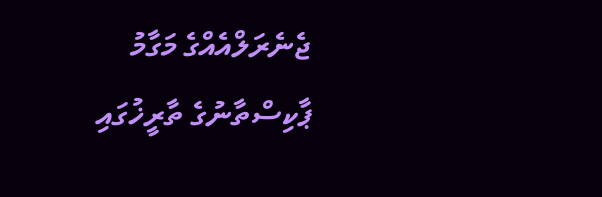ޖެނެރަލްއެއްގެ މަގާމު
ޕާކިސްތާނުގެ ތާރީޚުގައި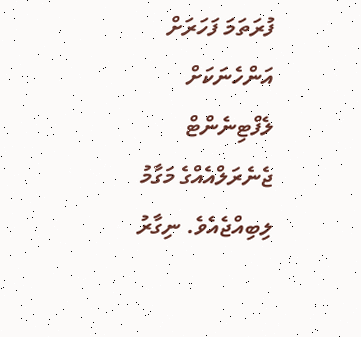ފުރަތަމަ ފަހަރަށް އަންހެނަކަށް ލެފްޓިނެންޓް ޖެނެރަލްއެއްގެ މަގާމު ލިބިއްޖެއެވެ. ނިގާރު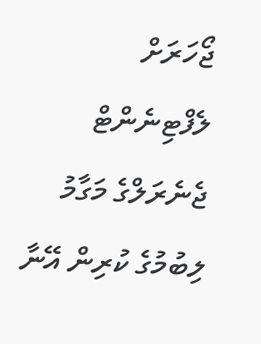ޖޯހަރަށް ލެފްޓިނެންޓް ޖެނެރަލްގެ މަގާމު ލިބުމުގެ ކުރިން އޭނާ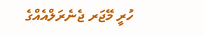ހުރީ މޭޖަރ ޖެނެރަލްއެއްގެ